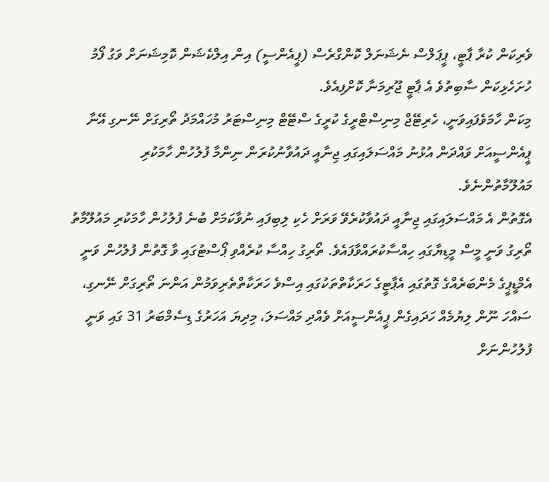ވެރިކަން ކުރާ ޕާޓީ، ޕީޕަލްސް ނެޝަނަލް ކޮންގްރެސް (ޕީއެންސީ) އިން އިލްކެޝަން ކޮމިޝަނަށް ވަގު ފޯމު ހުށަހެޅިކަން ސާބިތުވެ އެ ޕާޓީ ޖޫރިމަނާ ކޮށްފިއެވެ.
މިކަން ހާމަވެފައިވަނީ، ހެރިޓޭޖް މިނިސްޓްރީގެ ކުރީގެ ސްޓޭޓް މިނިސްޓަރު މުހައްމަދު ތޯރިގަށް ނޭނގި އޭނާ ޕީއެންސީއަށް ވައްދަން އުޅުނު މައްސަލައިގައި ޖިނާއީ ދައުވާނުކުރަން ނިންމާ ފުލުހުން ހާމަކުރި މައުލޫމާތުންނެވެ.
އެގޮތުން އެ މައްސަލައިގައި ޖިނާއީ ދައުވާކުރެވޭ ވަރަށް ހެކި ލިބިފައި ނުވާކަމަށް ބުނެ ފުލުހުން ހާމަކުރި މައުލޫމާތު ތޯރިގު ވަނީ މީސް މީޑިޔާގައި ހިއްސާކުރައްވާފައެވެ. ތޯރިގު ހިއްސާ ކުރެއްވި ޕޯސްޓުގައި ވާ ގޮތުން ފުލުހުން ވަނީ އެމްޑީޕީގެ މެންބަރެއްގެ ގޮތުގައި އެޕާޓީގެ ހަރަކާތްތަކުގައި އިސްވެ ހަރަކާތްތެރިވަމުން އަންނަ ތޯރިގަށް ނޭނގި، ސައްހަ ނޫން ލިޔުމެއް ހަދައިގެން ޕީއެންސީއަށް ވެއްދި މައްސަލަ، މިދިޔަ އަހަރުގެ ޑިސެމްބަރު 31 ގައި ވަނީ ފުލުހުންނަށް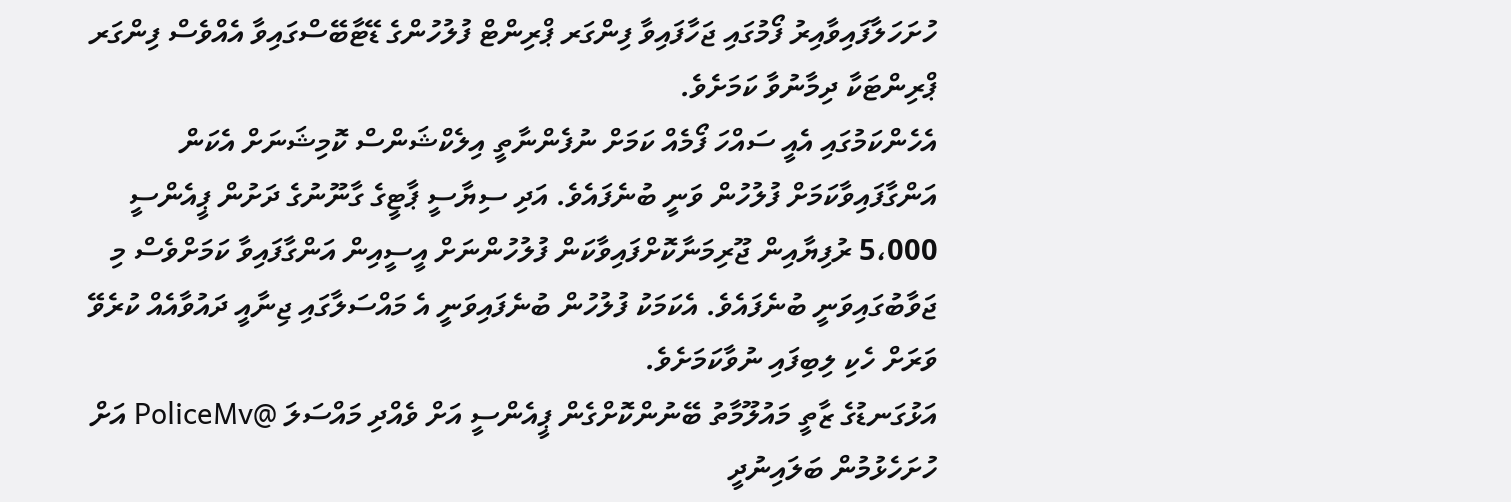ހުށަހަލާފައިވާއިރު ފޯމުގައި ޖަހާފައިވާ ފިންގަރ ޕްރިންޓް ފުލުހުންގެ ޑޭޓާބޭސްގައިވާ އެއްވެސް ފިންގަރ ޕްރިންޓަކާ ދިމާނުވާ ކަމަށެވެ.
އެހެންކަމުގައި އެއީ ސައްހަ ފޯމެއް ކަމަށް ނުފެންނާތީ އިލެކްޝަންސް ކޮމިޝަނަށް އެކަން އަންގާފައިވާކަމަށް ފުލުހުން ވަނީ ބުނެފައެވެ. އަދި ސިޔާސީ ޕާޓީގެ ގާނޫނުގެ ދަށުން ޕީއެންސީ 5،000 ރުފިޔާއިން ޖޫރިމަނާކޮށްފައިވާކަން ފުލުހުންނަށް އީސީއިން އަންގާފައިވާ ކަމަށްވެސް މި ޖަވާބުގައިވަނީ ބުނެފައެވެ. އެކަމަކު ފުލުހުން ބުނެފައިވަނީ އެ މައްސަލާގައި ޖިނާއީ ދައުވާއެއް ކުރެވޭ ވަރަށް ހެކި ލިބިފައި ނުވާކަމަށެވެ.
އަޅުގަނޑުގެ ޒާތީ މައުލޫމާތު ބޭނުންކޮށްގެން ޕީއެންސީ އަށް ވެއްދި މައްސަލަ @PoliceMv އަށް ހުށަހެޅުމުން ބަލައިނުދީ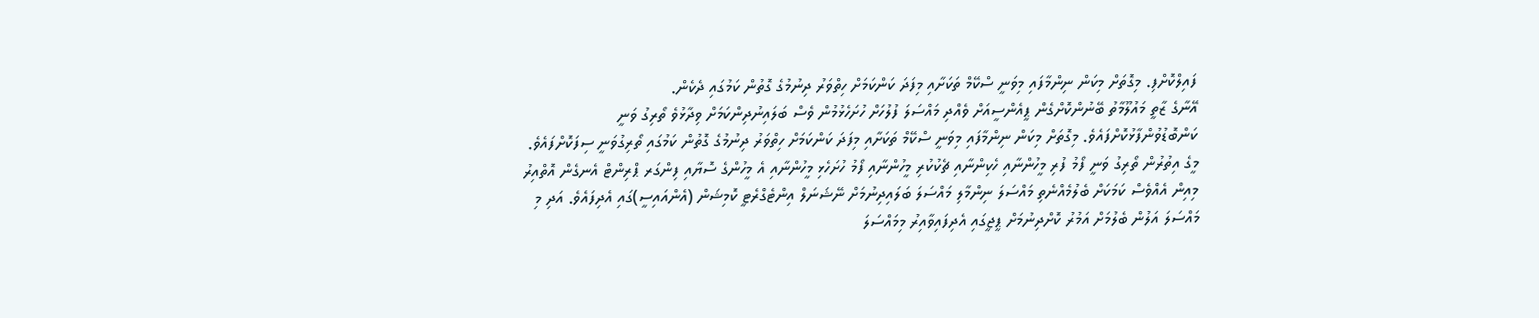ފައިލްކޮށްފި. މިގޮތަށް މިކަން ނިންމާފައި މިވަނީ ސްކޭމް ތަކަށާއި މިފަދަ ކަންކަމަށް ހިތްވަރު ދިނުމުގެ ގޮތުން ކަމުގައި ދެކެން.
އޭނާގެ ޒާތީ މައުލޫމާތު ބޭނުންކޮށްގެން ޕީއެންސީއަށް ވެއްދި މައްސަލަ ފުލުހަށް ހުށަހެޅުމުން ވެސް ބަލައިނުދިންކަމަށް ވިދާޅުވެ ތޯރިގު ވަނީ ކަންބޮޑުވުންފާޅުކޮށްފައެވެ. މިގޮތަށް މިކަން ނިންމާފައި މިވަނީ ސްކޭމް ތަކަށާއި މިފަދަ ކަންކަމަށް ހިތްވަރު ދިނުމުގެ ގޮތުން ކަމުގައި ތޯރިގުވަނީ ސިފަކޮށްފައެވެ.
މީގެ އިތުރުން ތޯރިގު ވަނީ ފޯމު ފުރި މީހުންނާއި ހެކިންނާއި ޗެކުކުރި މީހުންނާއި ފޯމު ހުށަހެޅި މީހުންނާއި އެ މީހުންގެ ސޮޔާއި ފިންގަރ ޕްރިންޓް އެނގެން އޮތްއިރު މިއިން އެއްވެސް ކަމަކަށް ބެލުމެއްނެތި މައްސަލަ ނިންމާލި މައްސަލަ ބަލައިދިނުމަށް ނޭޝަނަލް އިންޓެގްރެޓީ ކޮމިޝަން (އެންއައިސީ)ގައި އެދިފައެވެ. އަދި މި މައްސަލަ އަލުން ބެލުމަށް އަމުރު ކޮށްދިނުމަށް ޕީޖީގައި އެދިފައިވާއިރު މިމައްސަލަ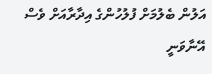އަލުން ބެލުމަށް ފުލުހުންގެ އިދާރާއަށް ވެސް އޭނާވަނީ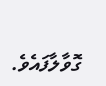ގޮވާލާފައެވެ.